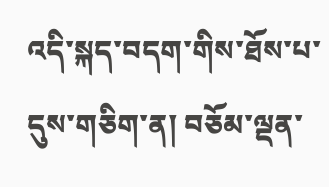འདི་སྐད་བདག་གིས་ཐོས་པ་དུས་གཅིག་ན། བཅོམ་ལྡན་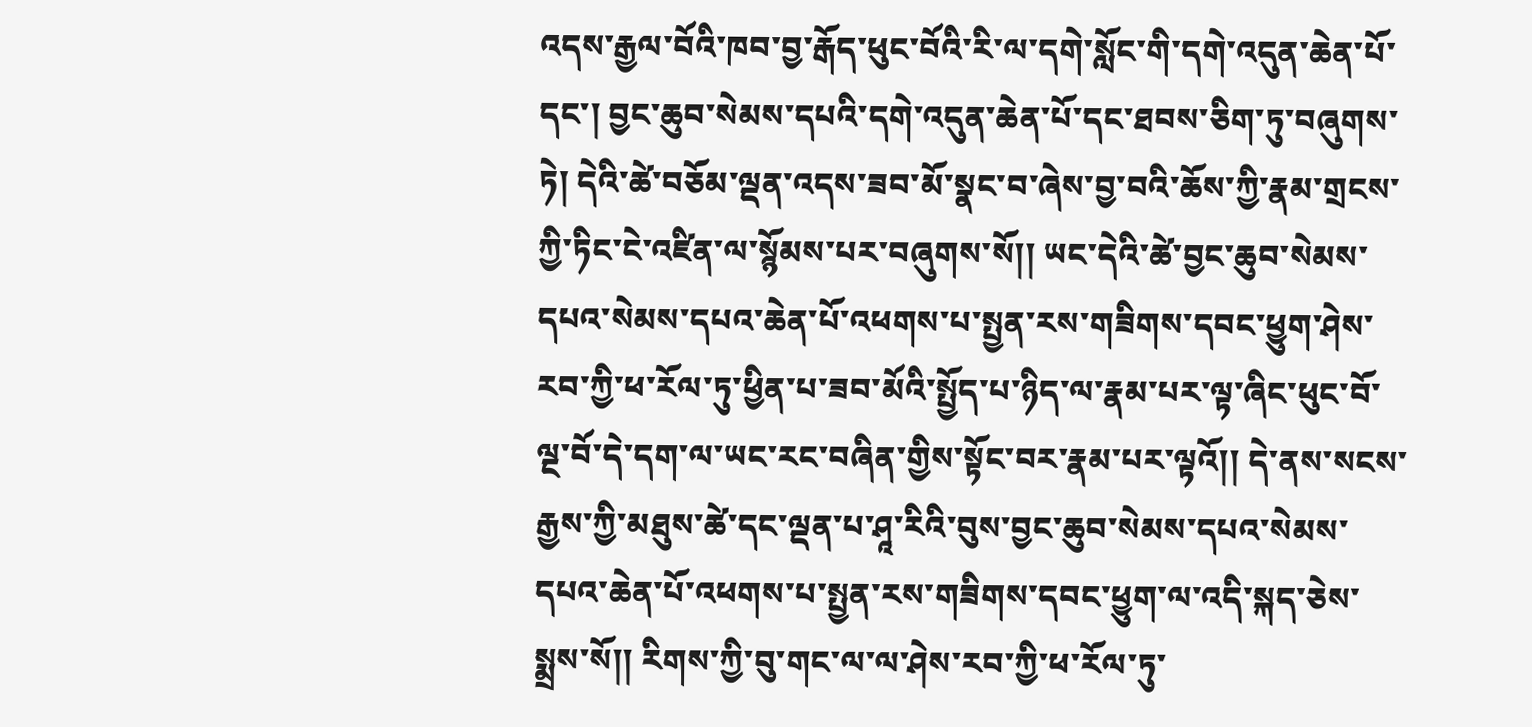འདས་རྒྱལ་བོའི་ཁབ་བྱ་རྒོད་ཕུང་བོའི་རི་ལ་དགེ་སློང་གི་དགེ་འདུན་ཆེན་པོ་དང་། བྱང་ཆུབ་སེམས་དཔའི་དགེ་འདུན་ཆེན་པོ་དང་ཐབས་ཅིག་ཏུ་བཞུགས་ཏེ། དེའི་ཚེ་བཅོམ་ལྡན་འདས་ཟབ་མོ་སྣང་བ་ཞེས་བྱ་བའི་ཆོས་ཀྱི་རྣམ་གྲངས་ཀྱི་ཏིང་ངེ་འཛིན་ལ་སྙོམས་པར་བཞུགས་སོ།། ཡང་དེའི་ཚེ་བྱང་ཆུབ་སེམས་དཔའ་སེམས་དཔའ་ཆེན་པོ་འཕགས་པ་སྤྱན་རས་གཟིགས་དབང་ཕྱུག་ཤེས་རབ་ཀྱི་ཕ་རོལ་ཏུ་ཕྱིན་པ་ཟབ་མོའི་སྤྱོད་པ་ཉིད་ལ་རྣམ་པར་ལྟ་ཞིང་ཕུང་བོ་ལྔ་བོ་དེ་དག་ལ་ཡང་རང་བཞིན་གྱིས་སྟོང་བར་རྣམ་པར་ལྟའོ།། དེ་ནས་སངས་རྒྱས་ཀྱི་མཐུས་ཚེ་དང་ལྡན་པ་ཤཱ་རིའི་བུས་བྱང་ཆུབ་སེམས་དཔའ་སེམས་དཔའ་ཆེན་པོ་འཕགས་པ་སྤྱན་རས་གཟིགས་དབང་ཕྱུག་ལ་འདི་སྐད་ཅེས་སྨྲས་སོ།། རིགས་ཀྱི་བུ་གང་ལ་ལ་ཤེས་རབ་ཀྱི་ཕ་རོལ་ཏུ་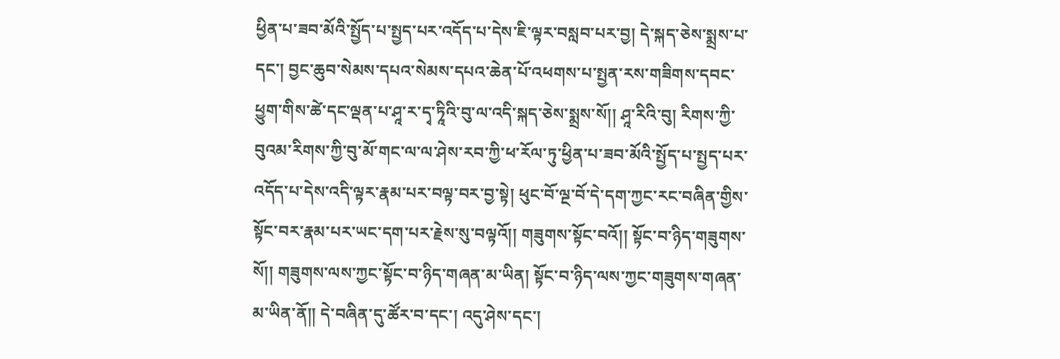ཕྱིན་པ་ཟབ་མོའི་སྤྱོད་པ་སྤྱད་པར་འདོད་པ་དེས་ཇི་ལྟར་བསླབ་པར་བྱ། དེ་སྐད་ཅེས་སྨྲས་པ་དང་། བྱང་ཆུབ་སེམས་དཔའ་སེམས་དཔའ་ཆེན་པོ་འཕགས་པ་སྤྱན་རས་གཟིགས་དབང་ཕྱུག་གིས་ཚེ་དང་ལྡན་པ་ཤཱ་ར་དྭ་ཏཱིའི་བུ་ལ་འདི་སྐད་ཅེས་སྨྲས་སོ།། ཤཱ་རིའི་བུ། རིགས་ཀྱི་བུའམ་རིགས་ཀྱི་བུ་མོ་གང་ལ་ལ་ཤེས་རབ་ཀྱི་ཕ་རོལ་ཏུ་ཕྱིན་པ་ཟབ་མོའི་སྤྱོད་པ་སྤྱད་པར་འདོད་པ་དེས་འདི་ལྟར་རྣམ་པར་བལྟ་བར་བྱ་སྟེ། ཕུང་བོ་ལྔ་བོ་དེ་དག་ཀྱང་རང་བཞིན་གྱིས་སྟོང་བར་རྣམ་པར་ཡང་དག་པར་རྗེས་སུ་བལྟའོ།། གཟུགས་སྟོང་བའོ།། སྟོང་བ་ཉིད་གཟུགས་སོ།། གཟུགས་ལས་ཀྱང་སྟོང་བ་ཉིད་གཞན་མ་ཡིན། སྟོང་བ་ཉིད་ལས་ཀྱང་གཟུགས་གཞན་མ་ཡིན་ནོ།། དེ་བཞིན་དུ་ཚོར་བ་དང་། འདུ་ཤེས་དང་།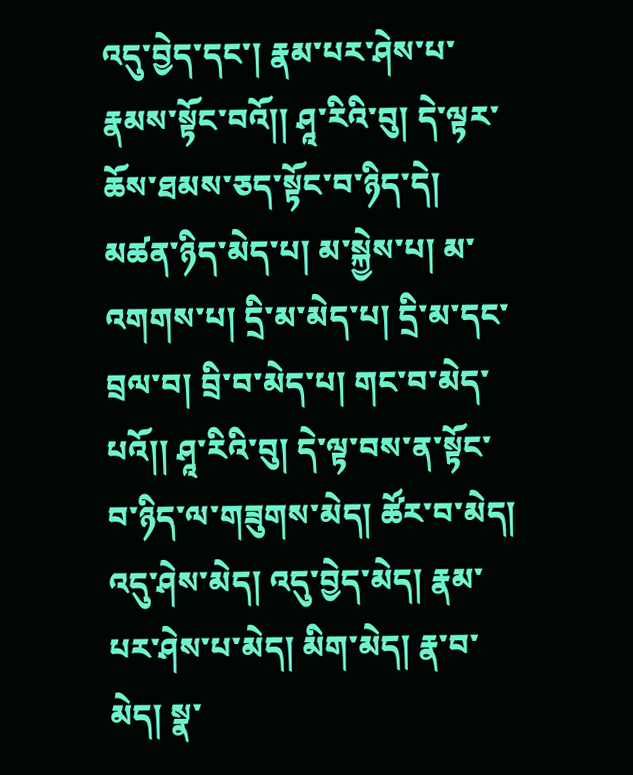འདུ་བྱེད་དང་། རྣམ་པར་ཤེས་པ་རྣམས་སྟོང་བའོ།། ཤཱ་རིའི་བུ། དེ་ལྟར་ཆོས་ཐམས་ཅད་སྟོང་བ་ཉིད་དེ། མཚན་ཉིད་མེད་པ། མ་སྐྱེས་པ། མ་འགགས་པ། དྲི་མ་མེད་པ། དྲི་མ་དང་བྲལ་བ། བྲི་བ་མེད་པ། གང་བ་མེད་པའོ།། ཤཱ་རིའི་བུ། དེ་ལྟ་བས་ན་སྟོང་བ་ཉིད་ལ་གཟུགས་མེད། ཚོར་བ་མེད། འདུ་ཤེས་མེད། འདུ་བྱེད་མེད། རྣམ་པར་ཤེས་པ་མེད། མིག་མེད། རྣ་བ་མེད། སྣ་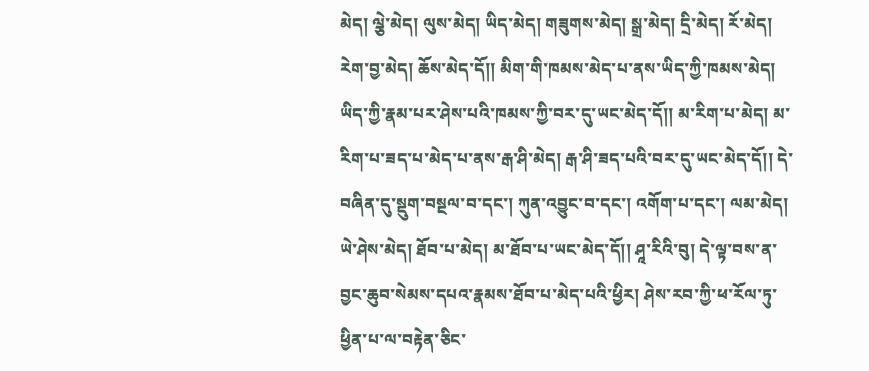མེད། ལྕེ་མེད། ལུས་མེད། ཡིད་མེད། གཟུགས་མེད། སྒྲ་མེད། དྲི་མེད། རོ་མེད། རེག་བྱ་མེད། ཆོས་མེད་དོ།། མིག་གི་ཁམས་མེད་པ་ནས་ཡིད་ཀྱི་ཁམས་མེད། ཡིད་ཀྱི་རྣམ་པར་ཤེས་པའི་ཁམས་ཀྱི་བར་དུ་ཡང་མེད་དོ།། མ་རིག་པ་མེད། མ་རིག་པ་ཟད་པ་མེད་པ་ནས་རྒ་ཤི་མེད། རྒ་ཤི་ཟད་པའི་བར་དུ་ཡང་མེད་དོ།། དེ་བཞིན་དུ་སྡུག་བསྔལ་བ་དང་། ཀུན་འབྱུང་བ་དང་། འགོག་པ་དང་། ལམ་མེད། ཡེ་ཤེས་མེད། ཐོབ་པ་མེད། མ་ཐོབ་པ་ཡང་མེད་དོ།། ཤཱ་རིའི་བུ། དེ་ལྟ་བས་ན་བྱང་ཆུབ་སེམས་དཔའ་རྣམས་ཐོབ་པ་མེད་པའི་ཕྱིར། ཤེས་རབ་ཀྱི་ཕ་རོལ་ཏུ་ཕྱིན་པ་ལ་བརྟེན་ཅིང་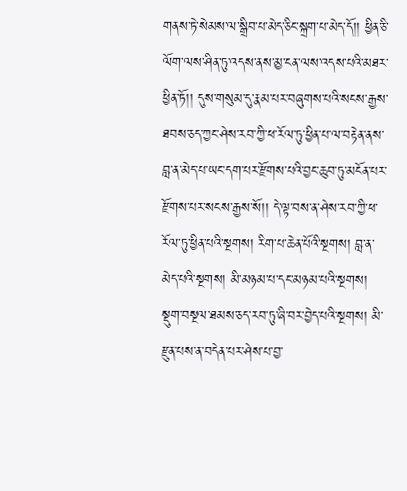གནས་ཏེ་སེམས་ལ་སྒྲིབ་པ་མེད་ཅིང་སྐྲག་པ་མེད་དོ།། ཕྱིན་ཅི་ལོག་ལས་ཤིན་ཏུ་འདས་ནས་མྱ་ངན་ལས་འདས་པའི་མཐར་ཕྱིན་ཏོ།། དུས་གསུམ་དུ་རྣམ་པར་བཞུགས་པའི་སངས་རྒྱས་ཐབས་ཅད་ཀྱང་ཤེས་རབ་ཀྱི་ཕ་རོལ་ཏུ་ཕྱིན་པ་ལ་བརྟེན་ནས་བླ་ན་མེད་པ་ཡང་དག་པར་རྫོགས་པའི་བྱང་ཆུབ་ཏུ་མངོན་པར་རྫོགས་པར་སངས་རྒྱས་སོ།། དེ་ལྟ་བས་ན་ཤེས་རབ་ཀྱི་ཕ་རོལ་ཏུ་ཕྱིན་པའི་སྔགས། རིག་པ་ཆེན་པོའི་སྔགས། བླ་ན་མེད་པའི་སྔགས། མི་མཉམ་པ་དང་མཉམ་པའི་སྔགས། སྡུག་བསྔལ་ཐམས་ཅད་རབ་ཏུ་ཞི་བར་བྱེད་པའི་སྔགས། མི་རྫུན་པས་ན་བདེན་པར་ཤེས་པ་བྱ་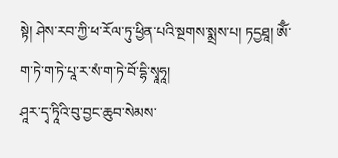སྟེ། ཤེས་རབ་ཀྱི་ཕ་རོལ་ཏུ་ཕྱིན་པའི་སྔགས་སྨྲས་པ། ཏདྱཐཱ། ཨོྃ་ག་ཏེ་ག་ཏེ་པཱ་ར་སཾ་ག་ཏེ་བོ་དྷི་སྭཱཧཱ།
ཤཱར་དྭ་ཏཱིའི་བུ་བྱང་ཆུབ་སེམས་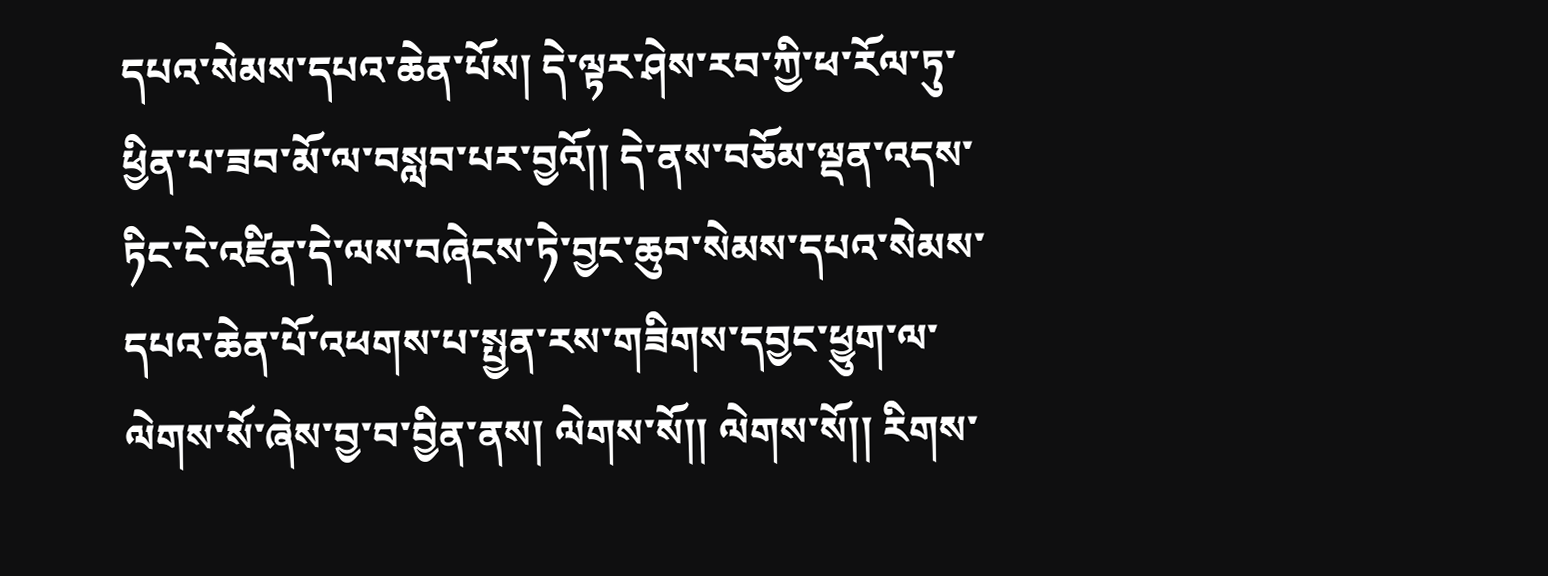དཔའ་སེམས་དཔའ་ཆེན་པོས། དེ་ལྟར་ཤེས་རབ་ཀྱི་ཕ་རོལ་ཏུ་ཕྱིན་པ་ཟབ་མོ་ལ་བསླབ་པར་བྱའོ།། དེ་ནས་བཅོམ་ལྡན་འདས་ཏིང་ངེ་འཛིན་དེ་ལས་བཞེངས་ཏེ་བྱང་ཆུབ་སེམས་དཔའ་སེམས་དཔའ་ཆེན་པོ་འཕགས་པ་སྤྱན་རས་གཟིགས་དབྱང་ཕྱུག་ལ་ལེགས་སོ་ཞེས་བྱ་བ་བྱིན་ནས། ལེགས་སོ།། ལེགས་སོ།། རིགས་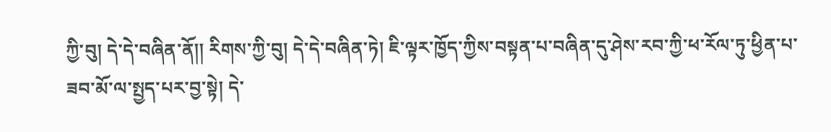ཀྱི་བུ། དེ་དེ་བཞིན་ནོ།། རིགས་ཀྱི་བུ། དེ་དེ་བཞིན་ཏེ། ཇི་ལྟར་ཁྱོད་ཀྱིས་བསྟན་པ་བཞིན་དུ་ཤེས་རབ་ཀྱི་ཕ་རོལ་ཏུ་ཕྱིན་པ་ཟབ་མོ་ལ་སྤྱད་པར་བྱ་སྟེ། དེ་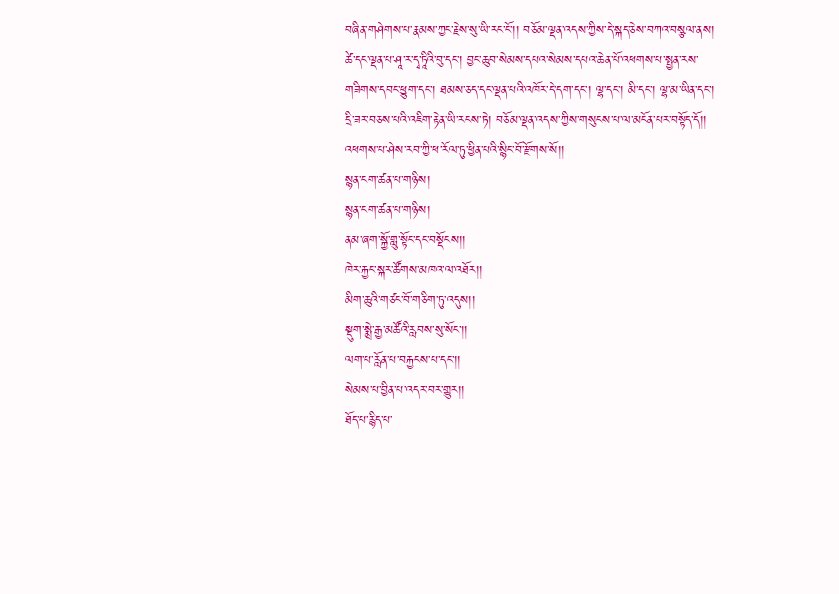བཞིན་གཤེགས་པ་རྣམས་ཀྱང་རྗེས་སུ་ཡི་རང་ངོ་།། བཅོམ་ལྡན་འདས་ཀྱིས་དེ་སྐད་ཅེས་བཀའ་བསྩལ་ནས། ཚེ་དང་ལྡན་པ་ཤཱ་ར་དྭ་ཏཱིའི་བུ་དང་། བྱང་ཆུབ་སེམས་དཔའ་སེམས་དཔའ་ཆེན་པོ་འཕགས་པ་སྤྱན་རས་གཟིགས་དབང་ཕྱུག་དང་། ཐམས་ཅད་དང་ལྡན་པའི་འཁོར་དེ་དག་དང་། ལྷ་དང་། མི་དང་། ལྷ་མ་ཡིན་དང་། དྲི་ཟར་བཅས་པའི་འཇིག་རྟེན་ཡི་རངས་ཏེ། བཅོམ་ལྡན་འདས་ཀྱིས་གསུངས་པ་ལ་མངོན་པར་བསྟོད་དོ།།
འཕགས་པ་ཤེས་རབ་ཀྱི་ཕ་རོལ་ཏུ་ཕྱིན་པའི་སྙིང་བོ་རྫོགས་སོ།།
སྙན་ངག་ཚན་པ་གཉིས།
སྙན་ངག་ཚན་པ་གཉིས།
ནམ་ཞག་སྐྱོ་གླུ་སྟོང་དང་བསྡོངས།།
ཁེར་རྐྱང་སྐར་ཚོགས་མཁའ་ལ་འཐོར།།
མིག་ཆུའི་གཙང་བོ་གཅིག་ཏུ་འདུས།།
སྡུག་སྨྲེ་རྒྱ་མཚོའི་རླབས་སུ་སོང་།།
ལག་པ་རློན་པ་བརྐྱངས་པ་དང་།།
སེམས་པ་བྱིན་པ་འདར་བར་གྱུར།།
ཐོད་པ་རྙིད་པ་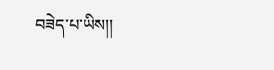བཟེད་པ་ཡིས།།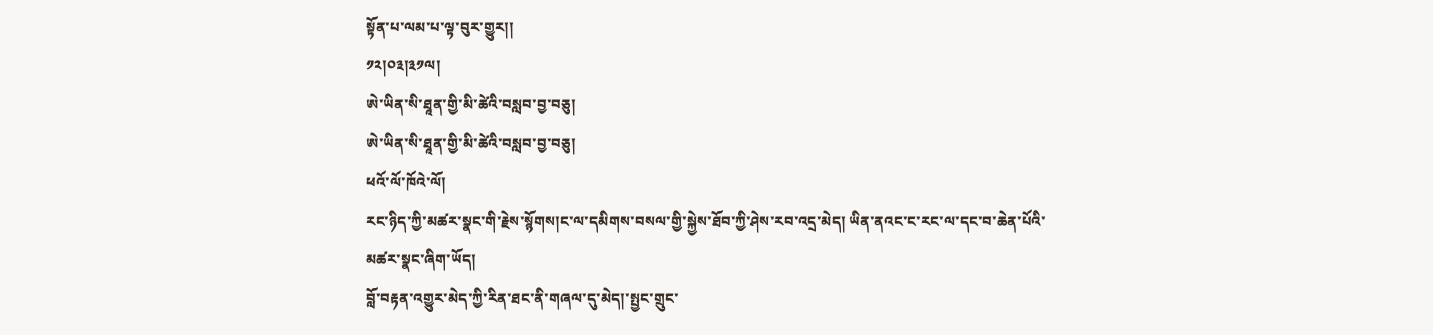སྟོན་པ་ལམ་པ་ལྟ་བུར་གྱུར།།
༡༢།༠༣།༣༡ལ།
ཨེ་ཡིན་སི་ཐཱན་གྱི་མི་ཚེའི་བསླབ་བྱ་བཅུ།
ཨེ་ཡིན་སི་ཐཱན་གྱི་མི་ཚེའི་བསླབ་བྱ་བཅུ།
ཕའོ་ལོ་ཁོའེ་ལོ།
རང་ཉིད་ཀྱི་མཚར་སྣང་གི་རྗེས་སྙོགས།ང་ལ་དམིགས་བསལ་གྱི་སྐྱེས་ཐོབ་ཀྱི་ཤེས་རབ་འདྲ་མེད། ཡིན་ནའང་ང་རང་ལ་དང་བ་ཆེན་པོའི་མཚར་སྣང་ཞིག་ཡོད།
བློ་བརྟན་འགྱུར་མེད་ཀྱི་རིན་ཐང་ནི་གཞལ་དུ་མེད།་སྤྱང་གྲུང་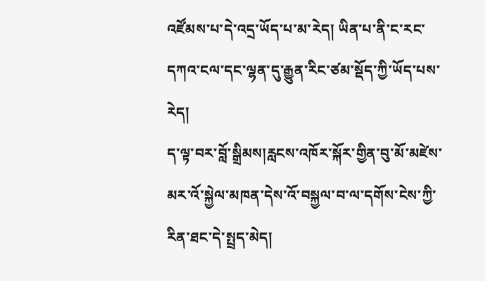འཛོམས་པ་དེ་འདྲ་ཡོད་པ་མ་རེད། ཡིན་པ་ནི་ང་རང་དཀའ་ངལ་དང་ལྷན་དུ་རྒྱུན་རིང་ཙམ་སྡོད་ཀྱི་ཡོད་པས་རེད།
ད་ལྟ་བར་བློ་སྒྲིམས།རླངས་འཁོར་སྐོར་གྱིན་བུ་མོ་མཛེས་མར་འོ་སྐྱེལ་མཁན་དེས་འོ་བསྐྱལ་བ་ལ་དགོས་ངེས་ཀྱི་རིན་ཐང་དེ་སྤྲད་མེད།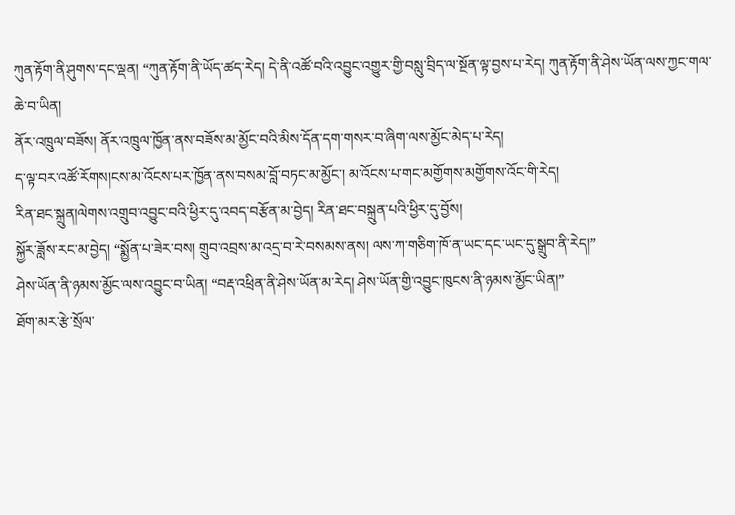ཀུན་རྟོག་ནི་ཤུགས་དང་ལྡན། “ཀུན་རྟོག་ནི་ཡོད་ཚད་རེད། དེ་ནི་འཚོ་བའི་འབྱུང་འགྱུར་གྱི་བསླུ་བྲིད་ལ་སྔོན་ལྟ་བྱས་པ་རེད། ཀུན་རྟོག་ནི་ཤེས་ཡོན་ལས་ཀྱང་གལ་ཆེ་བ་ཡིན།
ནོར་འཁྲུལ་བཟོས། ནོར་འཁྲུལ་ཁྱོན་ནས་བཟོས་མ་མྱོང་བའི་མིས་དོན་དག་གསར་བ་ཞིག་ལས་མྱོང་མེད་པ་རེད།
ད་ལྟ་བར་འཚོ་རོགས།ངས་མ་འོངས་པར་ཁྱོན་ནས་བསམ་བློ་བཏང་མ་མྱོང་། མ་འོངས་པ་གང་མགྱོགས་མགྱོགས་འོང་གི་རེད།
རིན་ཐང་སྐྲུན།ལེགས་འགྲུབ་འབྱུང་བའི་ཕྱིར་དུ་འབད་བརྩོན་མ་བྱེད། རིན་ཐང་བསྐྲུན་པའི་ཕྱིར་དུ་བྱོས།
སྐྱོར་ཟློས་རང་མ་བྱེད། “སྨྱོན་པ་ཟེར་བས། གྲུབ་འབྲས་མ་འདྲ་བ་རེ་བསམས་ནས། ལས་ཀ་གཅིག་ཁོ་ན་ཡང་དང་ཡང་དུ་སྒྲུབ་ནི་རེད།”
ཤེས་ཡོན་ནི་ཉམས་མྱོང་ལས་འབྱུང་བ་ཡིན། “བརྡ་འཕྲིན་ནི་ཤེས་ཡོན་མ་རེད། ཤེས་ཡོན་གྱི་འབྱུང་ཁུངས་ནི་ཉམས་མྱོང་ཡིན།”
ཐོག་མར་རྩེ་སྲོལ་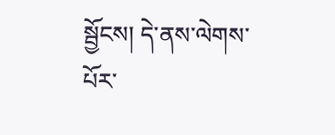སྦྱོངས། དེ་ནས་ལེགས་པོར་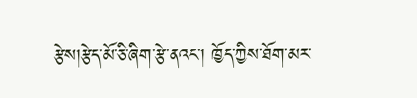རྩེས།རྩེད་མོ་ཅི་ཞིག་རྩེ་ནའང་། ཁྱོད་ཀྱིས་ཐོག་མར་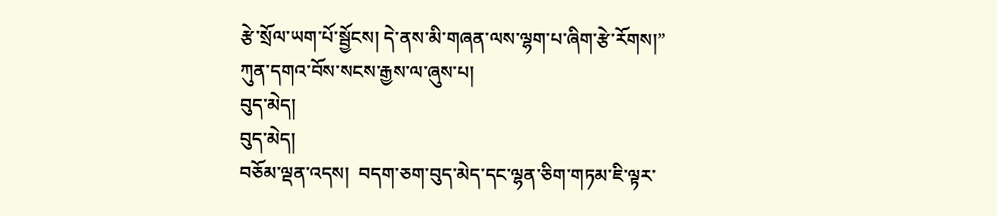རྩེ་སྲོལ་ཡག་པོ་སྦྱོངས། དེ་ནས་མི་གཞན་ལས་ལྷག་པ་ཞིག་རྩེ་རོགས།”
ཀུན་དགའ་བོས་སངས་རྒྱས་ལ་ཞུས་པ།
བུད་མེད།
བུད་མེད།
བཅོམ་ལྡན་འདས།  བདག་ཅག་བུད་མེད་དང་ལྷན་ཅིག་གཏམ་ཇི་ལྟར་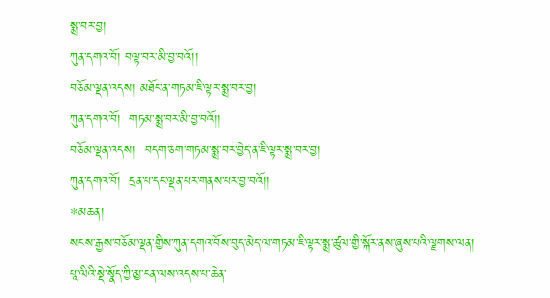སྨྲ་བར་བྱ།
ཀུན་དགའ་བོ། བལྟ་བར་མི་བྱ་བའོ།།
བཅོམ་ལྡན་འདས། མཐོང་ན་གཏམ་ཇི་ལྟར་སྨྲ་བར་བྱ།
ཀུན་དགའ་བོ།  གཏམ་སྨྲ་བར་མི་བྱ་བའོ།།
བཅོམ་ལྡན་འདས།  བདག་ཅག་གཏམ་སྨྲ་བར་བྱེད་ན་ཇི་ལྟར་སྨྲ་བར་བྱ།
ཀུན་དགའ་བོ།  དྲན་པ་དང་ལྡན་པར་གནས་པར་བྱ་བའོ།།
*མཆན།
སངས་རྒྱས་བཅོམ་ལྡན་གྱིས་ཀུན་དགའ་བོས་བུད་མེད་ལ་གཏམ་ཇི་ལྟར་སྨྲ་ཚུལ་གྱི་སྐོར་ནས་ཞུས་པའི་ལྗགས་ལན།
པཱ་ལིའི་སྡེ་སྣོད་ཀྱི་མྱ་ངན་ལས་འདས་པ་ཆེན་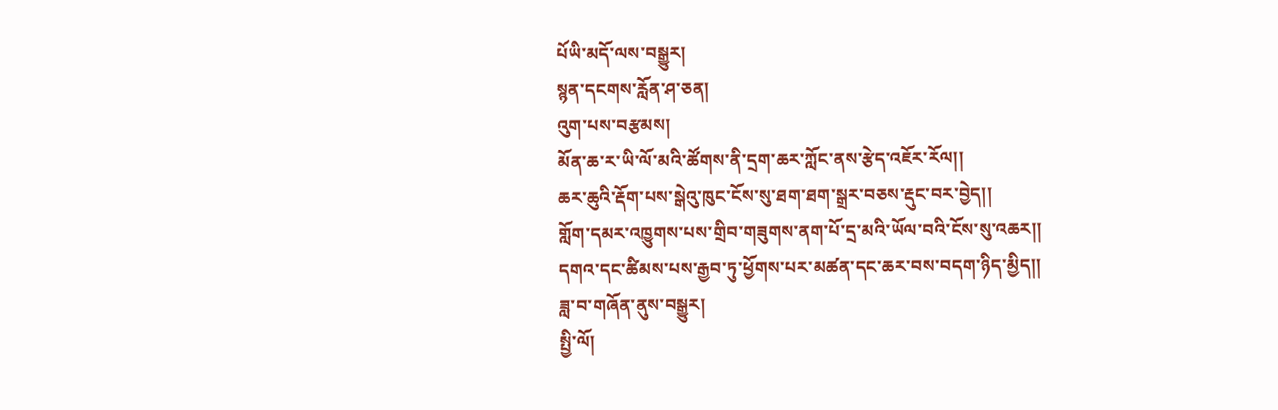པོཡི་མདོ་ལས་བསྒྱུར།
སྙན་དངགས་རློན་ཤ་ཅན།
འུག་པས་བརྩམས།
མོན་ཆ་ར་ཡི་ལོ་མའི་ཚོགས་ནི་དྲག་ཆར་ཀློང་ནས་རྩེད་འཇོར་རོལ།།
ཆར་ཆུའི་རྡོག་པས་སྒེའུ་ཁུང་ངོས་སུ་ཐག་ཐག་སྒྲར་བཅས་རྡུང་བར་བྱེད།།
གློག་དམར་འཁྱུགས་པས་གྲིབ་གཟུགས་ནག་པོ་དྲ་མའི་ཡོལ་བའི་ངོས་སུ་འཆར།།
དགའ་དང་ཚིམས་པས་རྒྱབ་ཏུ་ཕྱོགས་པར་མཚན་དང་ཆར་བས་བདག་ཉིད་མྱིད།།
ཟླ་བ་གཞོན་ནུས་བསྒྱུར།
སྤྱི་ལོ།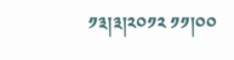༡༣།༣།༢༠༡༢ ༡༡།༠༠